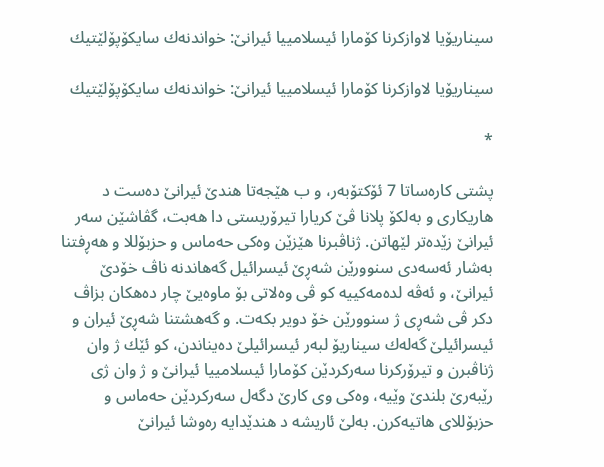سیناریۆیا لاوازكرنا كۆمارا ئیسلامییا ئیرانێ: خواندنه‌ك سایكۆپۆلێتیك

سیناریۆیا لاوازكرنا كۆمارا ئیسلامییا ئیرانێ: خواندنه‌ك سایكۆپۆلێتیك

*

پشتى كاره‌ساتا 7 ئۆكتۆبه‌ر، و ب هێجه‌تا هندێ ئیرانێ ده‌ست د هاریكارى و به‌لكۆ پلانا ڤێ كریارا تیرۆریستى دا هه‌بت، گڤاشێن سه‌ر ئیرانێ زێده‌تر لێهاتن. ژناڤبرنا هێزێن وه‌كى حه‌ماس و حزبۆللا و هه‌ڕفتنا به‌شار ئه‌سه‌دى سنوورێن شه‌ڕێ ئیسرائیل گه‌هاندنه‌ ناڤ خۆدێ ئیرانێ، و ئه‌ڤه‌ لده‌مه‌كییه‌ كو ڤى وه‌لاتى بۆ ماوه‌یێ چار ده‌هكان بزاڤ دكر ڤى شه‌ڕى ژ سنوورێن خۆ دویر بكه‌ت. و گه‌هشتنا شه‌ڕێ ئیران و ئیسرائیلێ گه‌له‌ك سیناریۆ لبه‌ر ئیسرائیلێ ده‌یناندن، كو ئێك ژ وان ژناڤبرن و تیرۆركرنا سه‌ركردێن كۆمارا ئیسلامییا ئیرانێ و ژ وان ژی رێبه‌رێ بلندێ وێیه‌، وه‌كى وى كارێ دگه‌ل سه‌ركردێن حه‌ماس و حزبۆللاى هاتیه‌كرن. به‌لێ ئاریشه‌ د هندێدایه‌ ره‌وشا ئیرانێ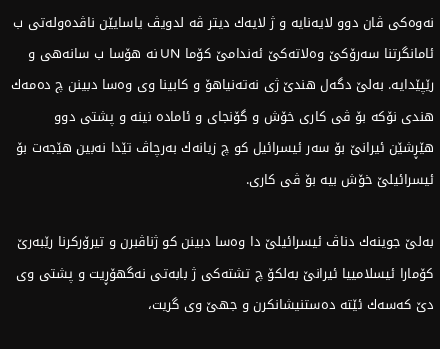نه‌وه‌كى ڤان دوو لایه‌نایه‌ و ژ لایه‌ك دیتر ڤه‌ لدویڤ یاسایێن ناڤده‌وله‌تى ب ئامانگرتنا سه‌رۆكێ وه‌لاته‌كێ ئه‌ندامێ كۆما UN نه‌ هۆسا ب سانه‌هى و رێپێدایه‌. به‌لێ دگه‌ل هندێ ژی نه‌ته‌نیاهۆ و كابینا وى وه‌سا دبینن چ ده‌مه‌ك هندى نۆكه‌ بۆ ڤى كارى خۆش و گۆنجاى و ئاماده‌ نینه‌ و پشتى دوو هێڕشێن ئیرانێ بۆ سه‌ر ئیسرائیل كو چ زیانه‌ك به‌رچاڤ تێدا نه‌بین هێجه‌ت بۆ ئیسرائیلێ خۆش بیه‌ بۆ ڤى كارى.

به‌لێ جوینه‌ك دناڤ ئیسرائیلێ دا وه‌سا دبینن كو ژناڤبرن و تیرۆركرنا رێبه‌رێ كۆمارا ئیسلامییا ئیرانێ به‌لكۆ چ تشته‌كى ژ بابه‌تى نه‌گهۆڕیت و پشتى وى دێ كه‌سه‌ك ئێته‌ ده‌ستنیشانكرن و جهێ وى گریت،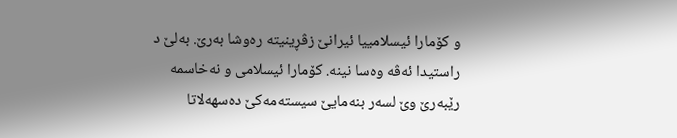و كۆمارا ئیسلامییا ئیرانێ زڤڕینیته‌ ره‌وشا به‌رێ. به‌لێ د راستیدا ئه‌ڤه‌ وه‌سا نینه‌. كۆمارا ئیسلامى و نه‌خاسمه‌ رێبه‌رێ وێ لسه‌ر بنه‌مایێ سیسته‌مه‌كێ ده‌سهه‌لاتا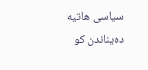سیاسى هاتیه‌ ده‌یناندن كو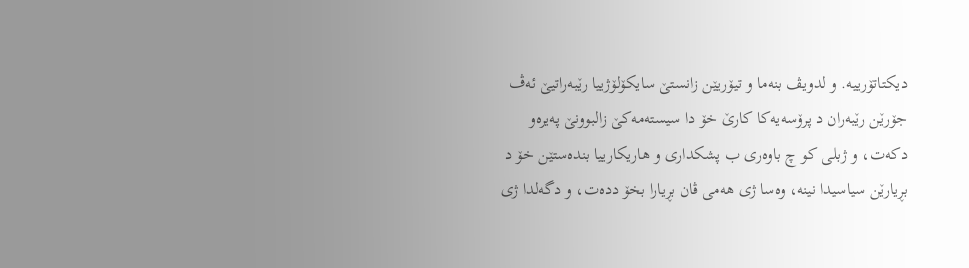دیكتاتۆرییه‌. و لدویڤ بنه‌ما و تیۆریێن زانستێ سایكۆلۆژییا رێبه‌راتیێ ئه‌ڤ جۆرێن رێبه‌ران د پرۆسه‌یه‌كا كارێ خۆ دا سیسته‌مه‌كێ زالبوونێ په‌یره‌و دكه‌ت، و ژبلى كو چ باوه‌رى ب پشكدارى و هاریكارییا بنده‌ستێن خۆ د بڕیارێن سیاسیدا نینه‌، وه‌سا ژی هه‌مى ڤان بڕیارا بخۆ دده‌ت، و دگه‌لدا ژی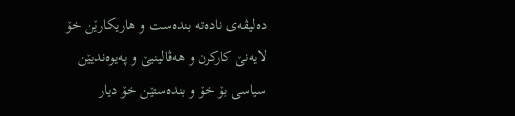ده‌لیڤه‌ى ناده‌ته‌ بنده‌ست و هاریكارێن خۆ لایه‌نێ كاركرن و هه‌ڤالینیێ و په‌یوه‌ندیێن سیاسى بۆ خۆ و بنده‌ستێن خۆ دیار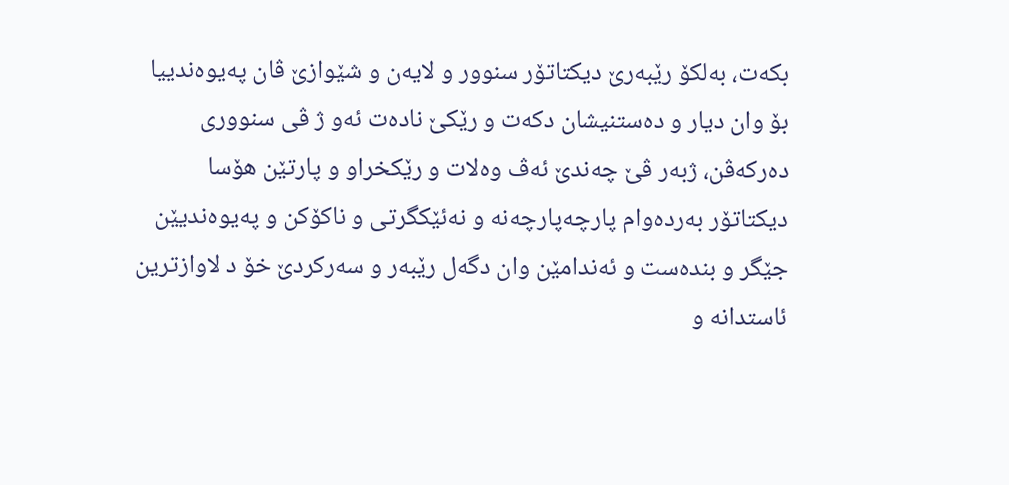بكه‌ت، به‌لكۆ رێبه‌رێ دیكتاتۆر سنوور و لایه‌ن و شێوازێ ڤان په‌یوه‌ندییا بۆ وان دیار و ده‌ستنیشان دكه‌ت و رێكێ ناده‌ت ئه‌و ژ ڤى سنوورى ده‌ركه‌ڤن، ژبه‌ر ڤێ چه‌ندێ ئه‌ڤ وه‌لات و رێكخراو و پارتێن هۆسا دیكتاتۆر به‌رده‌وام پارچه‌پارچه‌نه‌ و نه‌ئێكگرتى و ناكۆكن و په‌یوه‌ندیێن جێگر و بنده‌ست و ئه‌ندامێن وان دگه‌ل رێبه‌ر و سه‌ركردێ خۆ د لاوازترین ئاستدانه‌ و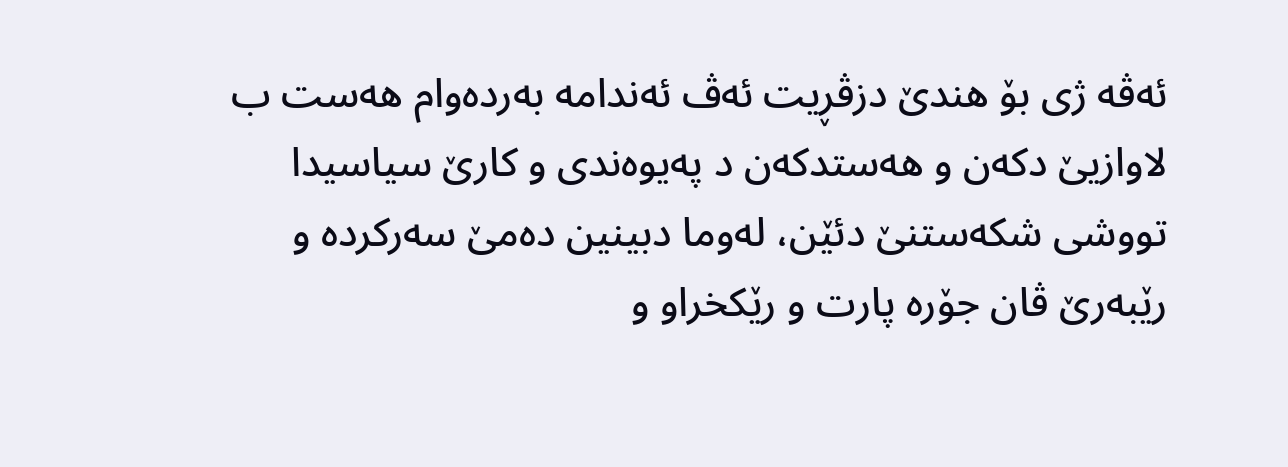ئه‌ڤه‌ ژی بۆ هندێ دزڤڕیت ئه‌ڤ ئه‌ندامه‌ به‌رده‌وام هه‌ست ب لاوازیێ دكه‌ن و هه‌ستدكه‌ن د په‌یوه‌ندى و كارێ سیاسیدا تووشى شكه‌ستنێ دئێن، له‌وما دبینین ده‌مێ سه‌ركرده‌ و رێبه‌رێ ڤان جۆره‌ پارت و رێكخراو و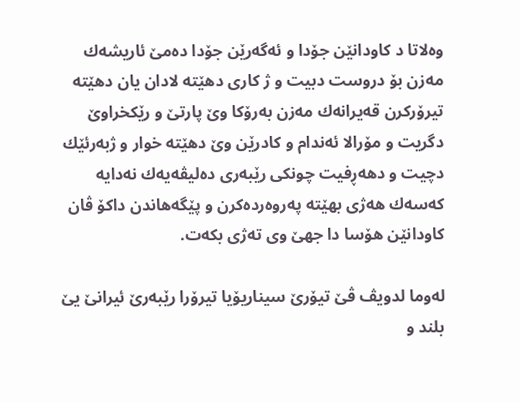وه‌لاتا د كاودانێن جۆدا و ئه‌گه‌رێن جۆدا ده‌مێ ئاریشه‌ك مه‌زن بۆ دروست دبیت و ژ كارى دهێته‌ لادان یان دهێته‌ تیرۆركرن قه‌یرانه‌ك مه‌زن به‌رۆكا وێ پارتێ و رێكخراوێ دگریت و مۆرالا ئه‌ندام و كادرێن وێ دهێته‌ خوار و ژبه‌رئێك دچیت و دهه‌ڕفیت چونكى رێبه‌رى ده‌لیڤه‌یه‌ك نه‌دایه‌ كه‌سه‌ك هه‌ژى بهێته‌ په‌روه‌رده‌كرن و پێگه‌هاندن داكۆ ڤان كاودانێن هۆسا دا جهێ وى ته‌ژى بكه‌ت.

له‌وما لدویڤ ڤێ تیۆرێ سیناریۆیا تیرۆرا رێبه‌رێ ئیرانێ یێ بلند و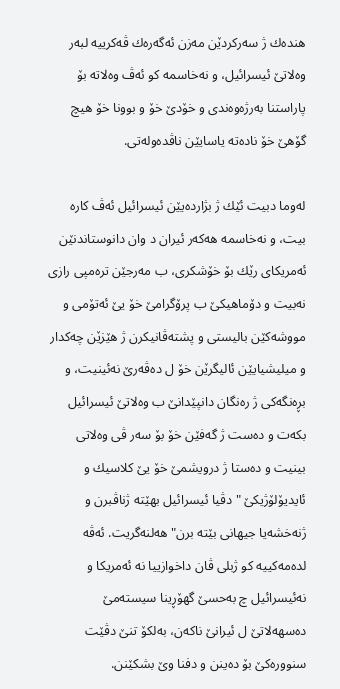هنده‌ك ژ سه‌ركردێن مه‌زن ئه‌گه‌ره‌ك ڤه‌كرییه‌ لبه‌ر وه‌لاتێ ئیسرائیل، و نه‌خاسمه‌ كو ئه‌ڤ وه‌لاته‌ بۆ پاراستنا به‌رژه‌وه‌ندى و خۆدێ خۆ و بوونا خۆ هیچ گۆهێ خۆ ناده‌ته‌ یاسایێن ناڤده‌وله‌تى.

له‌وما دبیت ئێك ژ بژارده‌یێن ئیسرائیل ئه‌ڤ كاره‌ بیت، و نه‌خاسمه‌ هه‌كه‌ر ئیران د وان دانوستاندنێن ئه‌مریكاى رێك بۆ خۆشكرى، ب مه‌رجێن تره‌مپى رازى نه‌بیت و دۆماهیكێ ب پرۆگرامێ خۆ یێ ئه‌تۆمى و مووشه‌كێن بالیستى و پشته‌ڤانیكرن ژ هێزێن چه‌كدار و میلیشیایێن ئالیگرێن خۆ ل ده‌ڤه‌رێ نه‌ئینیت، و بڕه‌نگه‌كى ژ ره‌نگان دانپێدانێ ب وه‌لاتێ ئیسرائیل بكه‌ت و ده‌ست ژ گه‌فێن خۆ بۆ سه‌ر ڤى وه‌لاتى بینیت و ده‌ستا ژ درویشمێ خۆ یێ كلاسیك و ئایدیۆلۆژیكێ " دڤیا ئیسرائیل بهێته‌ ژناڤبرن و ژنه‌خشه‌یا جیهانى بێته‌ برن" هه‌لنه‌گریت. ئه‌ڤه‌ لده‌مه‌كییه‌ كو ژبلى ڤان داخوازییا نه‌ ئه‌مریكا و نه‌ئیسرائیل چ به‌حسێ گهۆڕینا سیسته‌مێ ده‌سهه‌لاتێ ل ئیرانێ ناكه‌ن، به‌لكۆ تنێ دڤێت سنووره‌كێ بۆ ده‌ینن و دفنا وێ بشكێنن.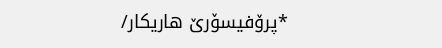*پرۆفیسۆرێ هاریكار/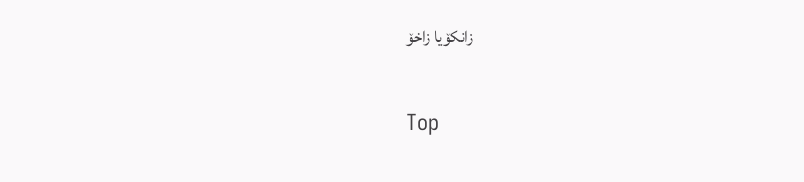زانكۆیا زاخۆ

Top